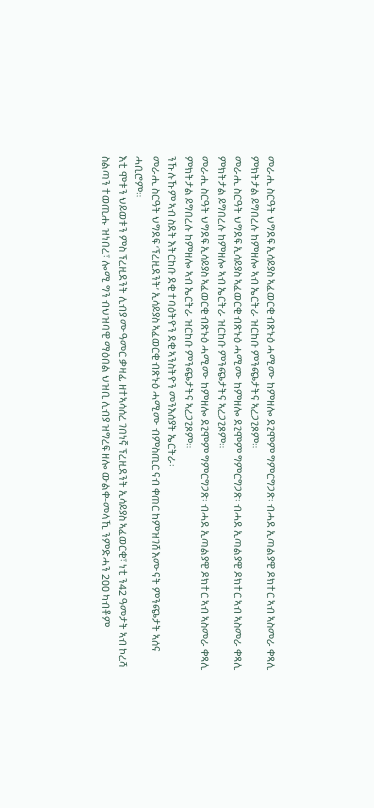መራሒ ስርዓት ህግደፍ ኢሳይያስ ኣፈወርቂ ብጽኑዕ ሓሚሙ ከምዘሎ ደጊሞም ግምርግጋጽ፡ ብሓደ ኢጣልያዊ ዶክተር ኣብ ኣስመራ ቀጻሊ ምክትታል ይግበረሉ ከምዘሎ ኣብ ኤርትራ ዝርከቡ ምንጭታትና ኣረጋጊጾም።
መራሒ ስርዓት ህግደፍ ኢሳይያስ ኣፈወርቂ ብጽኑዕ ሓሚሙ ከምዘሎ ደጊሞም ግምርግጋጽ፡ ብሓደ ኢጣልያዊ ዶክተር ኣብ ኣስመራ ቀጻሊ ምክትታል ይግበረሉ ከምዘሎ ኣብ ኤርትራ ዝርከቡ ምንጭታትና ኣረጋጊጾም።
መራሒ ስርዓት ህግደፍ ኢሳይያስ ኣፈወርቂ ብጽኑዕ ሓሚሙ ከምዘሎ ደጊሞም ግምርግጋጽ፡ ብሓደ ኢጣልያዊ ዶክተር ኣብ ኣስመራ ቀጻሊ ምክትታል ይግበረሉ ከምዘሎ ኣብ ኤርትራ ዝርከቡ ምንጭታትና ኣረጋጊጾም።
ንኹሉኹም ኣብ ስደት እትርከቡ ደቂ ተባዕትዮን ደቂ ኣንስትዮን መንእሰያት ኤርትራ፡
መራሒ ስርዓት ህግደፍ ‘ፕረዚደንት’ ኢሳይያስ ኣፈወርቂ ብጽኑዕ ሓሚሙ ብምስጢር ናብ ቀጠር ከምዝገሸ እሙናት ምንጭታት ኣሰና ሓቢሮም።
እቲ ሞቱን ህይወቱን ምስ ፕረዚደንት ሊብያ ሙዓመር ቃዛፊ ዘተኣሳሰረ ገበነኛ ፕረዚደንት ኢሳይያስ ኣፈወርቂ፣ ነቲ ን42 ዓመታት ኣብ ኮረሻ ስልጣን ተወጢሑ ዝነበረ፣ ሎሚ ግን ብህዝባዊ ማዕበል ህዝቢ ሊብያ ዝግረፍ ዘሎ ውልቀ-መላኺ ንምድሓን 200 ካብቶም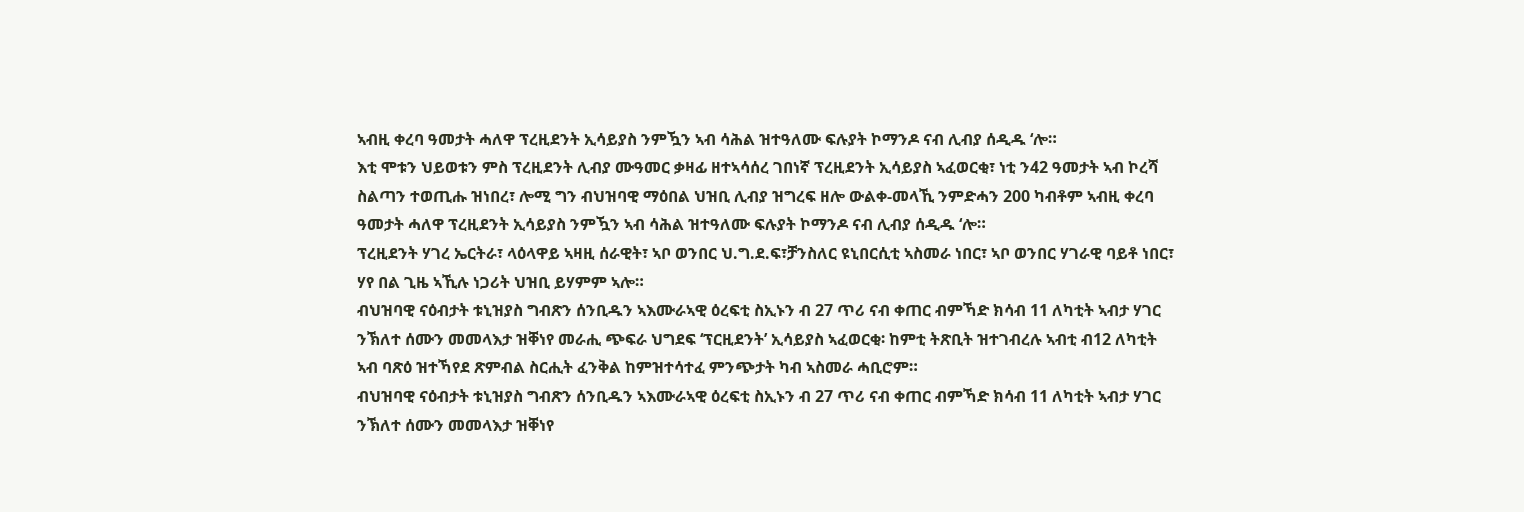ኣብዚ ቀረባ ዓመታት ሓለዋ ፕረዚደንት ኢሳይያስ ንምዃን ኣብ ሳሕል ዝተዓለሙ ፍሉያት ኮማንዶ ናብ ሊብያ ሰዲዱ ‘ሎ።
እቲ ሞቱን ህይወቱን ምስ ፕረዚደንት ሊብያ ሙዓመር ቃዛፊ ዘተኣሳሰረ ገበነኛ ፕረዚደንት ኢሳይያስ ኣፈወርቂ፣ ነቲ ን42 ዓመታት ኣብ ኮረሻ ስልጣን ተወጢሑ ዝነበረ፣ ሎሚ ግን ብህዝባዊ ማዕበል ህዝቢ ሊብያ ዝግረፍ ዘሎ ውልቀ-መላኺ ንምድሓን 200 ካብቶም ኣብዚ ቀረባ ዓመታት ሓለዋ ፕረዚደንት ኢሳይያስ ንምዃን ኣብ ሳሕል ዝተዓለሙ ፍሉያት ኮማንዶ ናብ ሊብያ ሰዲዱ ‘ሎ።
ፕረዚደንት ሃገረ ኤርትራ፣ ላዕላዋይ ኣዛዚ ሰራዊት፣ ኣቦ ወንበር ህ.ግ.ደ.ፍ፣ቻንስለር ዩኒበርሲቲ ኣስመራ ነበር፣ ኣቦ ወንበር ሃገራዊ ባይቶ ነበር፣ ሃየ በል ጊዜ ኣኺሉ ነጋሪት ህዝቢ ይሃምም ኣሎ።
ብህዝባዊ ናዕብታት ቱኒዝያስ ግብጽን ሰንቢዱን ኣእሙራኣዊ ዕረፍቲ ስኢኑን ብ 27 ጥሪ ናብ ቀጠር ብምኻድ ክሳብ 11 ለካቲት ኣብታ ሃገር ንኽለተ ሰሙን መመላእታ ዝቐነየ መራሒ ጭፍራ ህግደፍ ‘ፕርዚደንት’ ኢሳይያስ ኣፈወርቂ፡ ከምቲ ትጽቢት ዝተገብረሉ ኣብቲ ብ12 ለካቲት ኣብ ባጽዕ ዝተኻየደ ጽምብል ስርሒት ፈንቅል ከምዝተሳተፈ ምንጭታት ካብ ኣስመራ ሓቢሮም።
ብህዝባዊ ናዕብታት ቱኒዝያስ ግብጽን ሰንቢዱን ኣእሙራኣዊ ዕረፍቲ ስኢኑን ብ 27 ጥሪ ናብ ቀጠር ብምኻድ ክሳብ 11 ለካቲት ኣብታ ሃገር ንኽለተ ሰሙን መመላእታ ዝቐነየ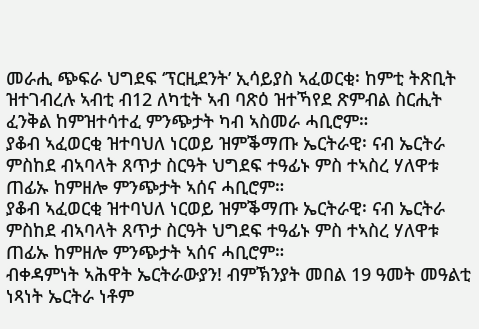መራሒ ጭፍራ ህግደፍ ‘ፕርዚደንት’ ኢሳይያስ ኣፈወርቂ፡ ከምቲ ትጽቢት ዝተገብረሉ ኣብቲ ብ12 ለካቲት ኣብ ባጽዕ ዝተኻየደ ጽምብል ስርሒት ፈንቅል ከምዝተሳተፈ ምንጭታት ካብ ኣስመራ ሓቢሮም።
ያቆብ ኣፈወርቂ ዝተባህለ ነርወይ ዝምቕማጡ ኤርትራዊ፡ ናብ ኤርትራ ምስከደ ብኣባላት ጸጥታ ስርዓት ህግደፍ ተዓፊኑ ምስ ተኣስረ ሃለዋቱ ጠፊኡ ከምዘሎ ምንጭታት ኣሰና ሓቢሮም።
ያቆብ ኣፈወርቂ ዝተባህለ ነርወይ ዝምቕማጡ ኤርትራዊ፡ ናብ ኤርትራ ምስከደ ብኣባላት ጸጥታ ስርዓት ህግደፍ ተዓፊኑ ምስ ተኣስረ ሃለዋቱ ጠፊኡ ከምዘሎ ምንጭታት ኣሰና ሓቢሮም።
ብቀዳምነት ኣሕዋት ኤርትራውያን! ብምኽንያት መበል 19 ዓመት መዓልቲ ነጻነት ኤርትራ ነቶም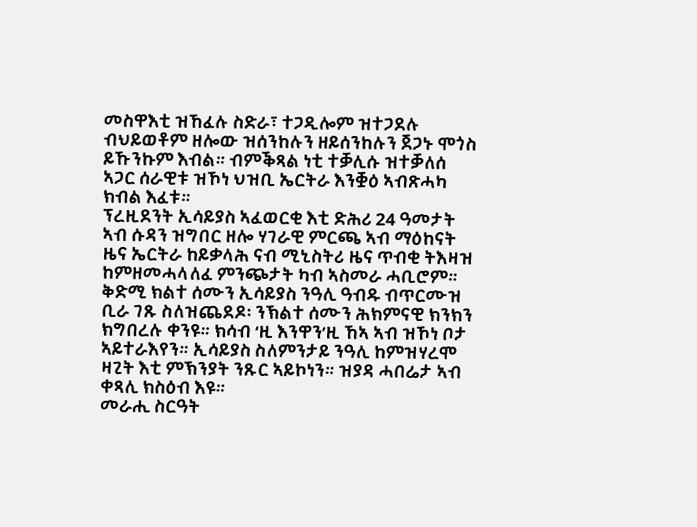መስዋእቲ ዝኸፈሉ ስድራ፣ ተጋዲሎም ዝተጋደሉ ብህይወቶም ዘሎው ዝሰንከሉን ዘይሰንከሉን ጀጋኑ ሞጎስ ይኹንኩም እብል። ብምቕጻል ነቲ ተቓሊሱ ዝተቓለሰ ኣጋር ሰራዊቱ ዝኾነ ህዝቢ ኤርትራ እንቛዕ ኣብጽሓካ ክብል እፈቱ።
ፕረዚደንት ኢሳይያስ ኣፈወርቂ እቲ ድሕሪ 24 ዓመታት ኣብ ሱዳን ዝግበር ዘሎ ሃገራዊ ምርጫ ኣብ ማዕከናት ዜና ኤርትራ ከይቃላሕ ናብ ሚኒስትሪ ዜና ጥብቂ ትእዛዝ ከምዘመሓላለፈ ምንጭታት ካብ ኣስመራ ሓቢሮም።
ቅድሚ ክልተ ሰሙን ኢሳይያስ ንዓሊ ዓብዱ ብጥርሙዝ ቢራ ገጹ ስለዝጨደዶ፡ ንኽልተ ሰሙን ሕክምናዊ ክንክን ክግበረሉ ቀንዩ። ክሳብ ‘ዚ እንዋን’ዚ ኸኣ ኣብ ዝኾነ ቦታ ኣይተራእየን። ኢሳይያስ ስለምንታይ ንዓሊ ከምዝሃረሞ ዛጊት እቲ ምኽንያት ንጹር ኣይኮነን። ዝያዳ ሓበሬታ ኣብ ቀጻሊ ክስዕብ እዩ።
መራሒ ስርዓት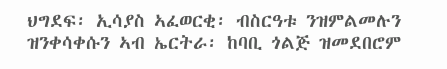ህግደፍ፡ ኢሳያስ ኣፈወርቂ፡ ብስርዓቱ ንዝምልመሉን ዝንቀሳቀሱን ኣብ ኤርትራ፡ ከባቢ ጎልጅ ዝመደበሮም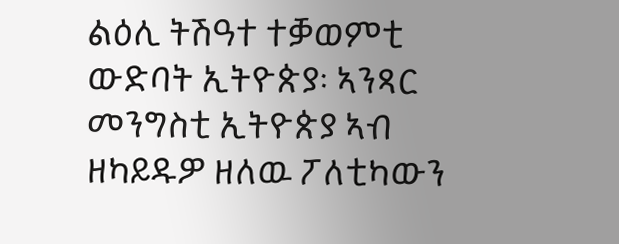ልዕሊ ትሽዓተ ተቓወምቲ ውድባት ኢትዮጵያ፡ ኣንጻር መንግስቲ ኢትዮጵያ ኣብ ዘካይዱዎ ዘለዉ ፖለቲካውን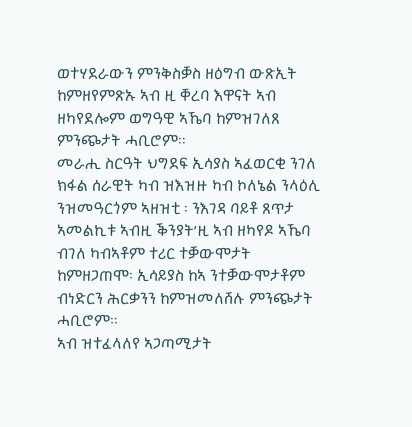ወተሃደራውን ምንቅስቓስ ዘዕግብ ውጽኢት ከምዘየምጽኡ ኣብ ዚ ቐረባ እዋናት ኣብ ዘካየደሎም ወግዓዊ ኣኼባ ከምዝገለጸ ምንጭታት ሓቢሮም።
መራሒ ስርዓት ህግደፍ ኢሳያስ ኣፈወርቂ ንገለ ክፋል ሰራዊት ካብ ዝእዝዙ ካብ ኮለኔል ንላዕሊ ንዝመዓርጎም ኣዘዝቲ ፡ ንእገዳ ባይቶ ጸጥታ ኣመልኪቱ ኣብዚ ቕንያት’ዚ ኣብ ዘካየዶ ኣኼባ ብገለ ካብኣቶም ተሪር ተቓውሞታት ከምዘጋጠሞ፡ ኢሳይያስ ከኣ ንተቓውሞታቶም ብነድርን ሕርቃንን ከምዝመለሸሉ ምንጭታት ሓቢሮም።
ኣብ ዝተፈላለየ ኣጋጣሚታት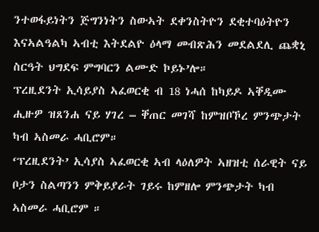ንተወፋይነትን ጅግንነትን ስውኣት ደቀንስትዮን ደቂተባዕትዮን እናኣልዓልካ ኣብቲ እትደልዮ ዕላማ መብጽሕን መደልደሊ ጨቋኒ ስርዓት ህግደፍ ምግባርን ልሙድ ኮይኑ’ሎ።
ፕረዚደንት ኢሳይያስ ኣፈወርቂ ብ 18 ነሓሰ ከካይዶ ኣቐዲሙ ሒዙዎ ዝጸንሐ ናይ ሃገረ – ቐጠር መገሻ ከምዝቦኾረ ምንጭታት ካብ ኣስመራ ሓቢሮም።
‘ፕረዚደንት’ ኢሳያስ ኣፈወርቂ ኣብ ላዕለዎት ኣዘዝቲ ሰራዊት ናይ ቦታን ስልጣንን ምቅይያራት ገይሩ ከምዘሎ ምንጭታት ካብ ኣስመራ ሓቢሮም ።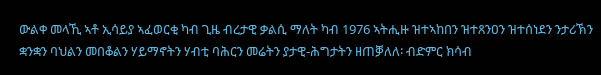ውልቀ መላኺ ኣቶ ኢሳይያ ኣፈወርቂ ካብ ጊዜ ብረታዊ ቃልሲ ማለት ካብ 1976 ኣትሒዙ ዝተኣከበን ዝተጸንዐን ዝተሰነደን ንታሪኽን ቋንቋን ባህልን መበቆልን ሃይማኖትን ሃብቲ ባሕርን መሬትን ያታዊ-ሕግታትን ዘጠቓለለ፡ ብድምር ክሳብ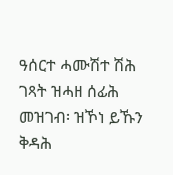ዓሰርተ ሓሙሽተ ሽሕ ገጻት ዝሓዘ ሰፊሕ መዝገብ፡ ዝኾነ ይኹን ቅዳሕ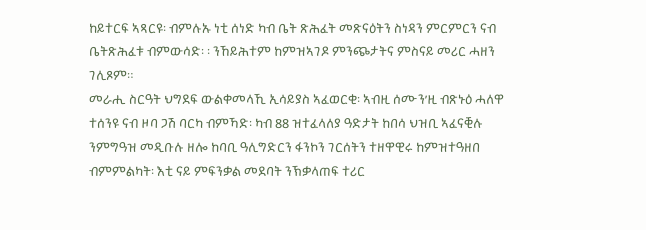ከይተርፍ ኣጻርዩ፡ ብምሉኡ ነቲ ሰነድ ካብ ቤት ጽሕፈት መጽናዕትን ስነዳን ምርምርን ናብ ቤትጽሕፈቱ ብምውሳድ፡ ፡ ንኸይሕተም ከምዝኣገዶ ምንጭታትና ምስናይ መሪር ሓዘን ገሊጾም።
መራሒ ስርዓት ህግደፍ ውልቀመላኺ ኢሳይያስ ኣፈወርቂ፡ ኣብዚ ሰሙን’ዚ ብጽኑዕ ሓለዋ ተሰንዩ ናብ ዞባ ጋሽ ባርካ ብምኻድ፡ ካብ 88 ዝተፈላለያ ዓድታት ከበሳ ህዝቢ ኣፈናቒሉ ንምግዓዝ መዲቡሉ ዘሎ ከባቢ ዓሊግድርን ፋንኮን ገርሰትን ተዘዋዊሩ ከምዝተዓዘበ ብምምልካት፡ እቲ ናይ ምፍንቃል መደባት ንኽቃላጠፍ ተሪር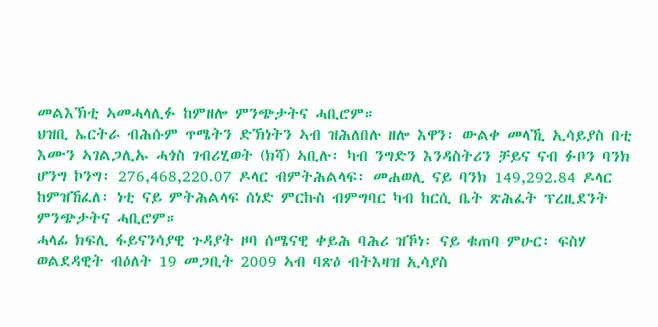መልእኽቲ ኣመሓላሊፉ ከምዘሎ ምንጭታትና ሓቢሮም።
ህዝቢ ኤርትራ ብሕሱም ጥሜትን ድኽነትን ኣብ ዝሕለበሉ ዘሎ እዋን፡ ውልቀ መላኺ ኢሳይያስ በቲ እሙን ኣገልጋሊኡ ሓጎስ ገብሪሂወት (ክሻ) ኣቢሉ፡ ካብ ንግድን እንዳስትሪን ቻይና ናብ ፉቦን ባንክ ሆንግ ኮንግ፡ 276,468,220.07 ዶላር ብምትሕልላፍ፡ መሐወሊ ናይ ባንክ 149,292.84 ዶላር ከምዝኸፈለ፡ ነቲ ናይ ምትሕልላፍ ሰነድ ምርኩስ ብምግባር ካብ ከርሲ ቤት ጽሕፈት ፕረዚደንት ምንጭታትና ሓቢሮም።
ሓላፊ ክፍሊ ፋይናንሳያዊ ጉዳያት ዞባ ሰሜናዊ ቀይሕ ባሕሪ ዝኾነ፡ ናይ ቁጠባ ምሁር፡ ፍስሃ ወልደዳዊት ብዕለት 19 መጋቢት 2009 ኣብ ባጽዕ ብትእዛዝ ኢሳያስ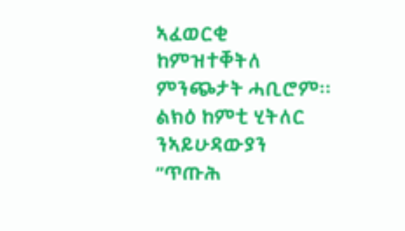ኣፈወርቂ ከምዝተቐትለ ምንጭታት ሓቢሮም፡፡
ልክዕ ከምቲ ሂትለር ንኣይሁዳውያን ’’ጥጡሕ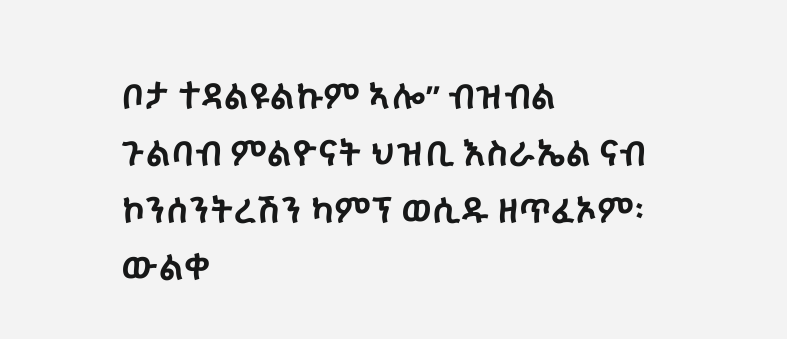ቦታ ተዳልዩልኩም ኣሎ’’ ብዝብል ጉልባብ ምልዮናት ህዝቢ እስራኤል ናብ ኮንሰንትረሽን ካምፕ ወሲዱ ዘጥፈኦም፡ ውልቀ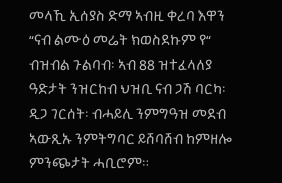መላኺ ኢሰያስ ድማ ኣብዚ ቀረባ እዋን “ናብ ልሙዕ መሬት ክወስደኩም የ“ ብዝብል ጉልባብ፡ ኣብ 88 ዝተፈላለያ ዓድታት ንዝርከብ ህዝቢ ናብ ጋሽ ባርካ፡ ዲጋ ገርሰት፡ ብሓይሊ ንምግዓዝ መደብ ኣውጺኡ ንምትግባር ይሸባሸብ ከምዘሎ ምንጭታት ሓቢሮም።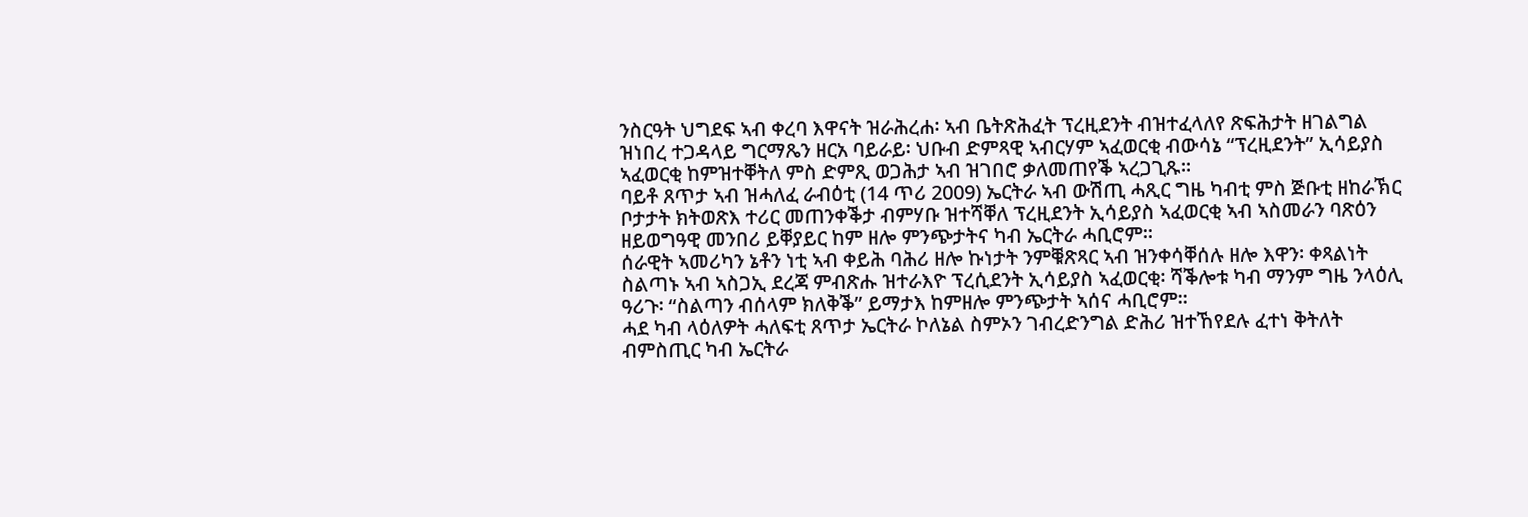ንስርዓት ህግደፍ ኣብ ቀረባ እዋናት ዝራሕረሐ፡ ኣብ ቤትጽሕፈት ፕረዚደንት ብዝተፈላለየ ጽፍሕታት ዘገልግል ዝነበረ ተጋዳላይ ግርማጼን ዘርአ ባይራይ፡ ህቡብ ድምጻዊ ኣብርሃም ኣፈወርቂ ብውሳኔ “ፕረዚደንት” ኢሳይያስ ኣፈወርቂ ከምዝተቐትለ ምስ ድምጺ ወጋሕታ ኣብ ዝገበሮ ቃለመጠየቕ ኣረጋጊጹ።
ባይቶ ጸጥታ ኣብ ዝሓለፈ ራብዕቲ (14 ጥሪ 2009) ኤርትራ ኣብ ውሽጢ ሓጺር ግዜ ካብቲ ምስ ጅቡቲ ዘከራኽር ቦታታት ክትወጽእ ተሪር መጠንቀቕታ ብምሃቡ ዝተሻቐለ ፕረዚደንት ኢሳይያስ ኣፈወርቂ ኣብ ኣስመራን ባጽዕን ዘይወግዓዊ መንበሪ ይቐያይር ከም ዘሎ ምንጭታትና ካብ ኤርትራ ሓቢሮም።
ሰራዊት ኣመሪካን ኔቶን ነቲ ኣብ ቀይሕ ባሕሪ ዘሎ ኩነታት ንምቑጽጻር ኣብ ዝንቀሳቐሰሉ ዘሎ እዋን፡ ቀጻልነት ስልጣኑ ኣብ ኣስጋኢ ደረጃ ምብጽሑ ዝተራእዮ ፕረሲደንት ኢሳይያስ ኣፈወርቂ፡ ሻቕሎቱ ካብ ማንም ግዜ ንላዕሊ ዓሪጉ፡ “ስልጣን ብሰላም ክለቅቕ” ይማታእ ከምዘሎ ምንጭታት ኣሰና ሓቢሮም።
ሓደ ካብ ላዕለዎት ሓለፍቲ ጸጥታ ኤርትራ ኮለኔል ስምኦን ገብረድንግል ድሕሪ ዝተኸየደሉ ፈተነ ቅትለት ብምስጢር ካብ ኤርትራ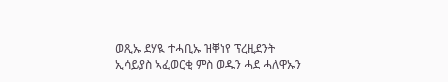ወጺኡ ደሃዪ ተሓቢኡ ዝቐነየ ፕረዚደንት ኢሳይያስ ኣፈወርቂ ምስ ወዱን ሓደ ሓለዋኡን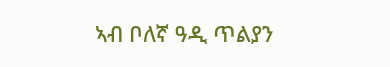ኣብ ቦለኛ ዓዲ ጥልያን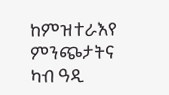ከምዝተራእየ ምንጭታትና ካብ ዓዲ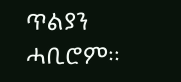ጥልያን ሓቢሮም።